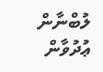ލުބްނާން ޢުދުވާން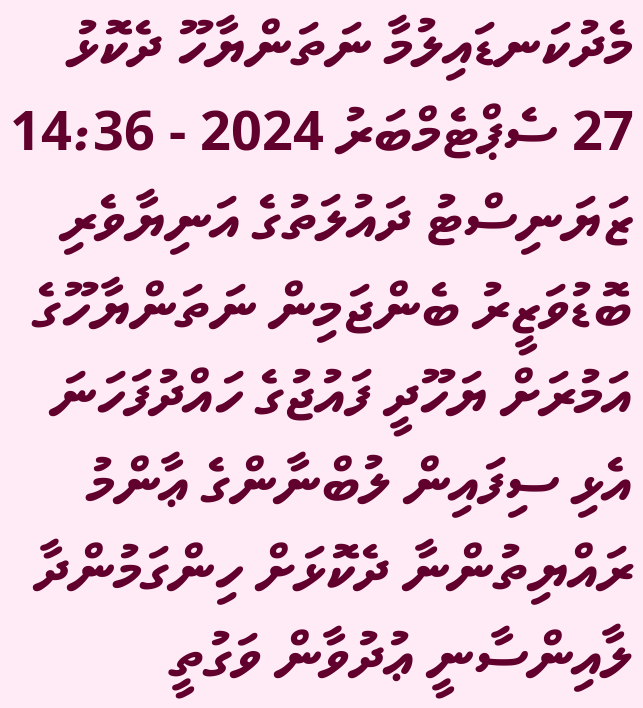މެދުކަނޑައިލުމާ ނަތަންޔާހޫ ދެކޮޅު
27 ސެޕްޓެމްބަރު 2024 - 14:36
ޒަޔަނިސްޓު ދައުލަތުގެ އަނިޔާވެރި ބޮޑުވަޒީރު ބެންޖަމިން ނަތަންޔާހޫގެ އަމުރަށް ޔަހޫދީ ފައުޖުގެ ހައްދުފަހަނަ އެޅި ސިފައިން ލުބްނާންގެ ޢާންމު ރައްޔިތުންނާ ދެކޮޅަށް ހިންގަމުންދާ ލާއިންސާނީ ޢުދުވާން ވަގުތީ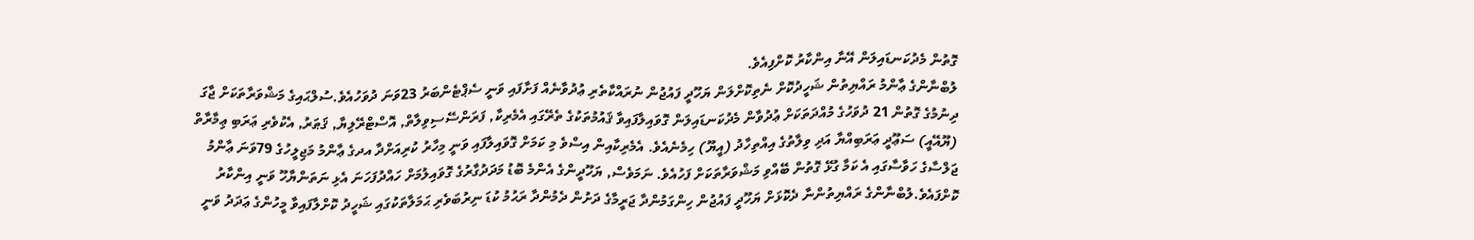ގޮތުން މެދުކަނޑައިލަން އޭނާ އިންކާރު ކޮށްފިއެވެ.
ލުބްނާންގެ ޢާންމު ރައްޔިތުން ޝަހީދުކޮށް ނެތިކޮށްލަން ޔަހޫދީ ފައުޖުން ނުރައްކާތެރި ޢުދުވާނެއް ފަށާފައި ވަނީ ސެޕްޓެންބަރު 23ވަނަ ދުވަހުއެވެ.ސުލްޙައިގެ މަޝްވަރާތަކަށް ޖާގަ ދިނުމުގެ ގޮތުން 21 ދުވަހުގެ މުއްދަތަކަށް ޢުދުވާން މެދުކަނޑައިލަން ގޮވައިލާފައިވާ ޤައުމުތަކުގެ ތެރޭގައި އެމެރިކާ, ފަރަންސޭސިވިލާތް, އޮސްޓްރޭލިޔާ, ޤަޠަރު, އެކުވެރި ޢަރަބި ޢިމާރާތް (ޔޫއޭއީ) ސަޢޫދީ ޢަރަބިއްޔާ އަދި ވިލާތުގެ އިއްތިހާދު (އީޔޫ) ހިމެނެއެވެ. އެމެރިކާއިން އިސްވެ މި ކަމަށް ގޮވައިލާފައި ވަނީ މިހާރު ކުރިއަށްދާ އދގެ ޢާންމު މަޖިލީހުގެ 79ވަނަ ޢާންމު ޖަލްސާގެ ހަވާސާގައި އެ ކަމާ ގުޅޭ ގޮތުން ބޭއްވި މަޝްވަރާތަކަށް ފަހުއެވެ. ނަމަވެސް, ޔަހޫދީންގެ އެންމެ ބޮޑު މަދަދުގާރުގެ ގޮވައިލުމަށް ހައްދުފަހަނަ އެޅި ނަތަންޔާހޫ ވަނީ އިންކާރު ކޮށްފައެވެ.ލުބްނާންގެ ރައްޔިތުންނާ ދެކޮޅަށް ޔަހޫދީ ފައުޖުން ހިންގަމުންދާ ޖަރީމާގެ ދަށުން ދެމުންދާ ރަޙުމު ކުޑަ ނިރުބަވެރި ޙަމަލާތަކުގައި ޝަހީދު ކޮށްލާފައިވާ މީހުންގެ ޢަދަދު ވަނީ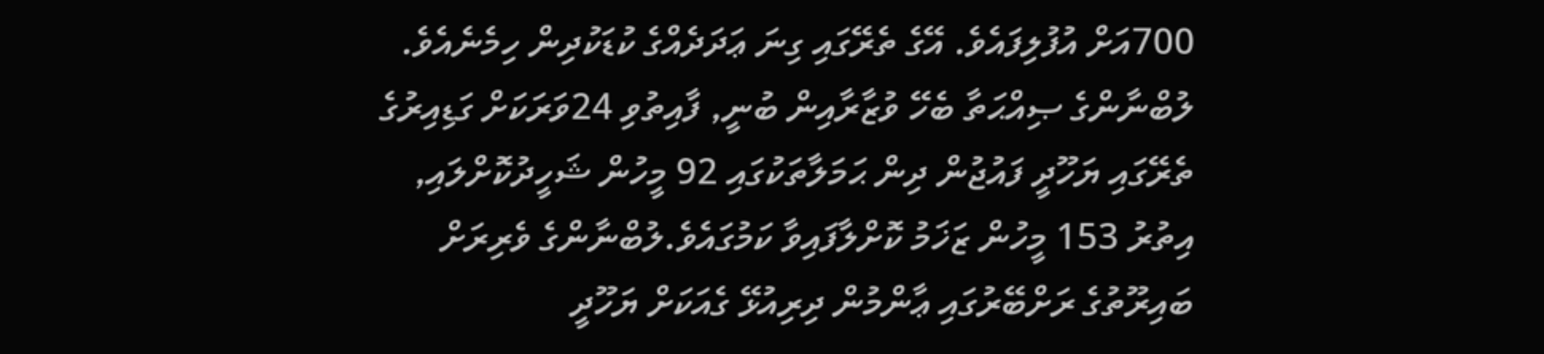700އަށް އުފުލިފައެވެ. އޭގެ ތެރޭގައި ގިނަ ޢަދަދެއްގެ ކުޑަކުދިން ހިމެނެއެވެ. ލުބްނާންގެ ޞިއްޙަތާ ބެހޭ ވުޒާރާއިން ބުނީ, ފާއިތުވި 24ވަރަކަށް ގަޑިއިރުގެ ތެރޭގައި ޔަހޫދީ ފައުޖުން ދިން ޙަމަލާތަކުގައި 92 މީހުން ޝަހީދުކޮށްލައި, އިތުރު 153 މީހުން ޒަޚަމު ކޮށްލާފައިވާ ކަމުގައެވެ.ލުބްނާންގެ ވެރިރަށް ބައިރޫތުގެ ރަށްބޭރުގައި ޢާންމުން ދިރިއުޅޭ ގެއަކަށް ޔަހޫދީ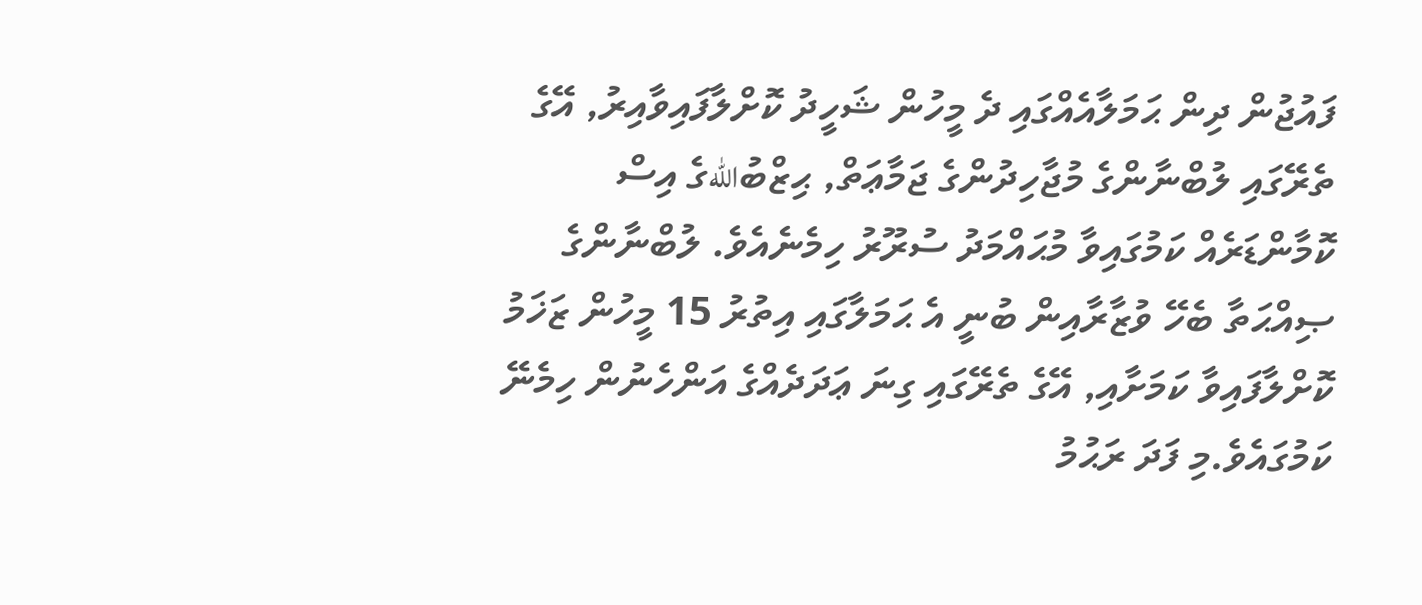ފައުޖުން ދިން ޙަމަލާއެއްގައި ދެ މީހުން ޝަހީދު ކޮށްލާފައިވާއިރު, އޭގެ ތެރޭގައި ލުބްނާންގެ މުޖާހިދުންގެ ޖަމާޢަތް, ޙިޒްބުاللهގެ އިސް ކޮމާންޑަރެއް ކަމުގައިވާ މުޙައްމަދު ސުރޫރު ހިމެނެއެވެ. ލުބްނާންގެ ޞިއްޙަތާ ބެހޭ ވުޒާރާއިން ބުނީ އެ ޙަމަލާގައި އިތުރު 15 މީހުން ޒަޚަމު ކޮށްލާފައިވާ ކަމަށާއި, އޭގެ ތެރޭގައި ގިނަ ޢަދަދެއްގެ އަންހެނުން ހިމެނޭ ކަމުގައެވެ.މި ފަދަ ރަޙުމު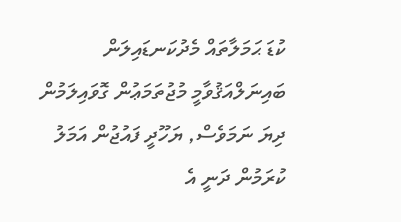ކުޑަ ޙަމަލާތައް މެދުކަނޑައިލަން ބައިނަލްއަޤުވާމީ މުޖުތަމަޢުން ގޮވައިލަމުން ދިޔަ ނަމަވެސް, ޔަހޫދީ ފައުޖުން އަމަލު ކުރަމުން ދަނީ އެ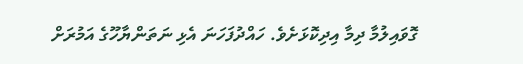ގޮވައިލުމާ ދިމާ އިދިކޮޅަށެވެ. ހައްދުފަހަނަ އެޅި ނަތަންޔާހޫގެ އަމުރަށް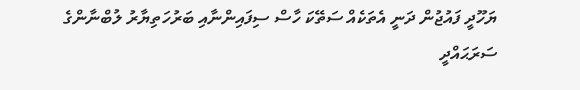ޔަހޫދީ ފައުޖުން ދަނީ އެތަކެއް ސަތޭކަ ހާސް ސިފައިންނާއި ބަރުހަތިޔާރު ލުބްނާންގެ ސަރަޙައްދީ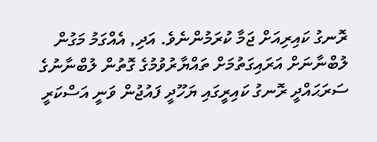ރޮނގު ކައިރިއަށް ޖަމާ ކުރަމުންނެވެ. އަދި, އެއްގަމު މަގުން ލުބްނާނަށް އަރައިގަތުމަށް ތައްޔާރުވުމުގެ ގޮތުން ލުބްނާނުގެ ސަރަޙައްދީ ރޮނގު ކައިރީގައި ޔަހޫދީ ފައުޖުން ވަނީ އަސްކަރީ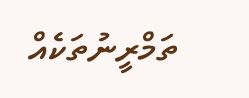ތަމްރީނުތަކެއް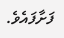ފަށާފައެވެ.